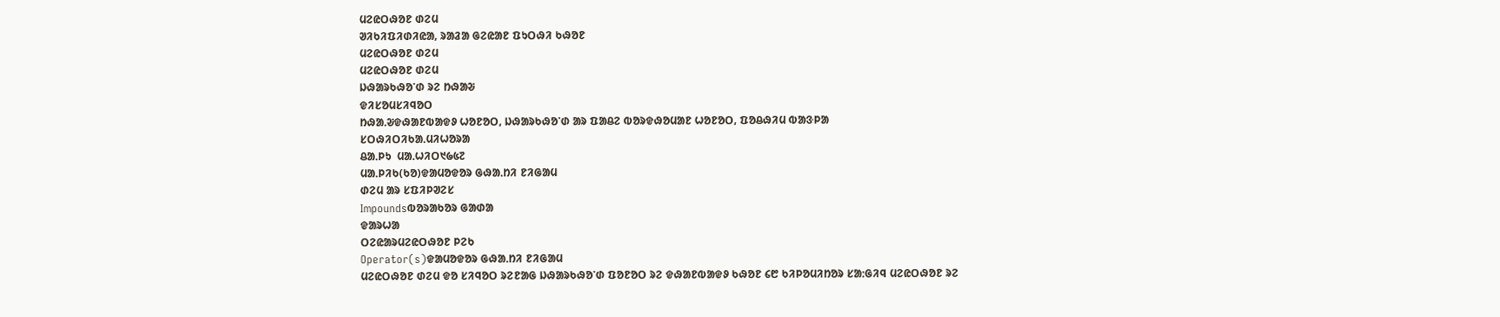ᱢᱮᱭᱛᱷᱚᱱ ᱰᱮᱢ
ᱣᱤᱠᱤᱯᱤᱰᱤᱭᱟ, ᱨᱟᱲᱟ ᱜᱮᱭᱟᱱ ᱯᱩᱛᱷᱤ ᱠᱷᱚᱱ
ᱢᱮᱭᱛᱷᱚᱱ ᱰᱮᱢ
ᱢᱮᱭᱛᱷᱚᱱ ᱰᱮᱢ
ᱡᱷᱟᱨᱠᱷᱚᱸᱰ ᱨᱮ ᱴᱷᱟᱶ
ᱫᱤᱥᱚᱢᱥᱤᱧᱚᱛ
ᱴᱷᱟᱹᱶᱫᱷᱟᱱᱵᱟᱫᱽ ᱦᱚᱱᱚᱛ, ᱡᱷᱟᱨᱠᱷᱚᱸᱰ ᱟᱨ ᱯᱟᱪᱮ ᱵᱚᱨᱫᱷᱚᱢᱟᱱ ᱦᱚᱱᱚᱛ, ᱯᱚᱪᱷᱤᱢ ᱵᱟᱝᱞᱟ
ᱥᱛᱷᱤᱛᱤᱠᱟᱹᱢᱤᱦᱚᱨᱟ
ᱪᱟᱹᱞᱩ  ᱢᱟᱹᱦᱤᱛ᱑᱙᱕᱗
ᱢᱟᱹᱞᱤᱠ(ᱠᱚ)ᱫᱟᱢᱚᱫᱚᱨ ᱜᱷᱟᱹᱴᱤ ᱱᱤᱜᱟᱢ
ᱰᱮᱢ ᱟᱨ ᱥᱯᱤᱞᱣᱮᱥ
Impoundsᱵᱚᱨᱟᱠᱚᱨ ᱜᱟᱰᱟ
ᱫᱟᱨᱦᱟ
ᱛᱮᱭᱟᱨᱢᱮᱭᱛᱷᱚᱱ ᱞᱮᱠ
Operator(s)ᱫᱟᱢᱚᱫᱚᱨ ᱜᱷᱟᱹᱴᱤ ᱱᱤᱜᱟᱢ
ᱢᱮᱭᱛᱷᱚᱱ ᱰᱮᱢ ᱫᱚ ᱥᱤᱧᱚᱛ ᱨᱮᱱᱟᱜ ᱡᱷᱟᱨᱠᱷᱚᱸᱰ ᱯᱚᱱᱚᱛ ᱨᱮ ᱫᱷᱟᱱᱵᱟᱫᱽ ᱠᱷᱚᱱ ᱔᱘ ᱠᱤᱞᱚᱢᱤᱴᱚᱨ ᱥᱟᱺᱜᱤᱧ ᱢᱮᱭᱛᱷᱚᱱ ᱨᱮ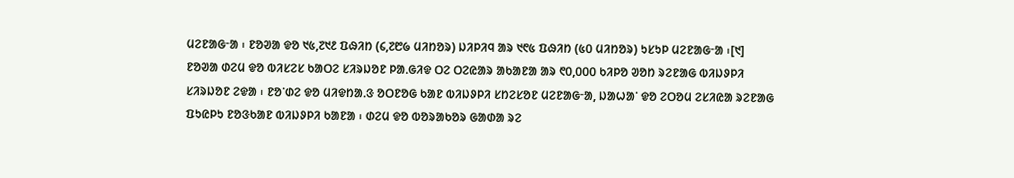ᱢᱮᱱᱟᱜᱼᱟ ᱾ ᱱᱚᱣᱟ ᱫᱚ ᱑᱕,᱗᱑᱒ ᱯᱷᱤᱴ (᱔,᱗᱘᱙ ᱢᱤᱴᱚᱨ) ᱡᱤᱞᱤᱧ ᱟᱨ ᱑᱖᱕ ᱯᱷᱤᱴ (᱕᱐ ᱢᱤᱴᱚᱨ) ᱩᱥᱩᱞ ᱢᱮᱱᱟᱜᱼᱟ ᱾[᱑]
ᱱᱚᱣᱟ ᱰᱮᱢ ᱫᱚ ᱵᱤᱥᱮᱥ ᱠᱟᱛᱮ ᱥᱤᱨᱡᱚᱱ ᱞᱟᱹᱜᱤᱫ ᱛᱮ ᱛᱮᱭᱟᱨ ᱟᱠᱟᱱᱟ ᱟᱨ ᱖᱐,᱐᱐᱐ ᱠᱤᱞᱚ ᱣᱚᱴ ᱨᱮᱱᱟᱜ ᱵᱤᱡᱽᱞᱤ ᱥᱤᱨᱡᱚᱱ ᱮᱫᱟ ᱾ ᱱᱚᱸᱰᱮ ᱫᱚ ᱢᱤᱫᱴᱟᱹᱝ ᱚᱛᱱᱚᱜ ᱠᱟᱱ ᱵᱤᱡᱽᱞᱤ ᱥᱴᱮᱥᱚᱱ ᱢᱮᱱᱟᱜᱼᱟ, ᱡᱟᱦᱟᱸ ᱫᱚ ᱮᱛᱚᱢ ᱮᱥᱤᱭᱟ ᱨᱮᱱᱟᱜ ᱯᱩᱭᱞᱩ ᱱᱚᱝᱠᱟᱱ ᱵᱤᱡᱽᱞᱤ ᱠᱟᱱᱟ ᱾ ᱰᱮᱢ ᱫᱚ ᱵᱚᱨᱟᱠᱚᱨ ᱜᱟᱰᱟ ᱨᱮ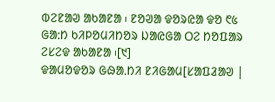ᱵᱮᱱᱟᱣ ᱟᱠᱟᱱᱟ ᱾ ᱱᱚᱣᱟ ᱫᱚᱨᱭᱟ ᱫᱚ ᱖᱕ ᱜᱟᱺᱴ ᱠᱤᱞᱚᱢᱤᱴᱚᱨ ᱡᱟᱭᱜᱟ ᱛᱮ ᱴᱚᱯᱟᱨ ᱮᱥᱮᱫ ᱟᱠᱟᱱᱟ ᱾[᱑]
ᱫᱟᱢᱚᱫᱚᱨ ᱜᱷᱟᱹᱴᱤ ᱱᱤᱜᱟᱢ[ᱥᱟᱯᱲᱟᱣ |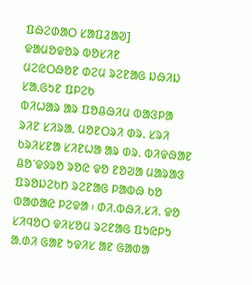ᱯᱷᱮᱰᱟᱛ ᱥᱟᱯᱲᱟᱣ]
ᱫᱟᱢᱚᱫᱚᱨ ᱵᱚᱥᱤᱱ
ᱢᱮᱭᱛᱷᱚᱱ ᱰᱮᱢ ᱨᱮᱱᱟᱜ ᱡᱷᱤᱡ ᱥᱟᱹᱜᱩᱱ ᱯᱞᱮᱠ
ᱵᱤᱦᱟᱨ ᱟᱨ ᱯᱚᱪᱷᱤᱢ ᱵᱟᱝᱞᱟ ᱨᱤᱱ ᱥᱤᱨᱟᱹ ᱢᱚᱱᱛᱨᱤ ᱰᱨ. ᱥᱨᱤ ᱠᱨᱤᱥᱱᱟ ᱥᱤᱱᱦᱟ ᱟᱨ ᱰᱨ. ᱵᱤᱫᱷᱟᱱ ᱪᱚᱸᱫᱽᱨᱚ ᱨᱚᱭ ᱫᱚ ᱱᱚᱣᱟ ᱢᱟᱨᱟᱝ ᱯᱨᱚᱡᱮᱠᱴ ᱨᱮᱱᱟᱜ ᱞᱟᱵᱷ ᱠᱚ ᱵᱟᱰᱟᱭ ᱞᱮᱫᱟ ᱾ ᱰᱤ.ᱵᱷᱤ.ᱥᱤ. ᱫᱚ ᱥᱤᱧᱚᱛ ᱫᱤᱥᱚᱢ ᱨᱮᱱᱟᱜ ᱯᱩᱭᱞᱩ ᱟᱹᱰᱤ ᱜᱟᱱ ᱩᱫᱤᱥ ᱟᱱ ᱜᱟᱰᱟ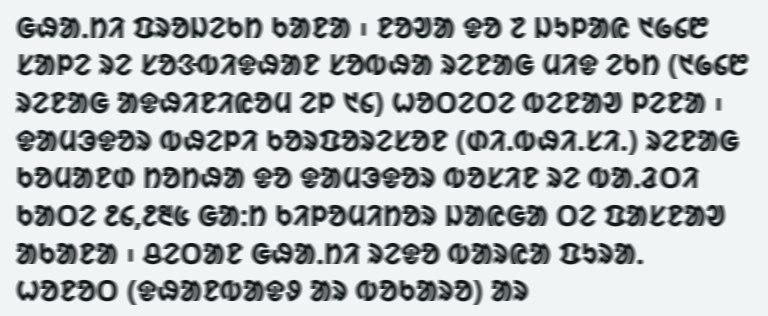ᱜᱷᱟᱹᱴᱤ ᱯᱨᱚᱡᱮᱠᱴ ᱠᱟᱱᱟ ᱾ ᱱᱚᱣᱟ ᱫᱚ ᱗ ᱡᱩᱞᱟᱭ ᱑᱙᱔᱘ ᱥᱟᱞᱮ ᱨᱮ ᱥᱚᱝᱵᱤᱫᱷᱟᱱ ᱥᱚᱵᱷᱟ ᱨᱮᱱᱟᱜ ᱢᱤᱫ ᱮᱠᱴ (᱑᱙᱔᱘ ᱨᱮᱱᱟᱜ ᱟᱫᱷᱤᱱᱤᱭᱚᱢ ᱮᱞ ᱑᱔) ᱦᱚᱛᱮᱛᱮ ᱵᱮᱱᱟᱣ ᱞᱮᱱᱟ ᱾ ᱫᱟᱢᱳᱫᱚᱨ ᱵᱷᱮᱞᱤ ᱠᱚᱨᱯᱚᱨᱮᱥᱚᱱ (ᱰᱤ.ᱵᱷᱤ.ᱥᱤ.) ᱨᱮᱱᱟᱜ ᱠᱚᱢᱟᱱᱰ ᱴᱚᱴᱷᱟ ᱫᱚ ᱫᱟᱢᱳᱫᱚᱨ ᱵᱚᱥᱤᱱ ᱨᱮ ᱵᱟᱹᱲᱛᱤ ᱠᱟᱛᱮ ᱒᱔,᱒᱓᱕ ᱜᱟᱺᱴ ᱠᱤᱞᱚᱢᱤᱴᱚᱨ ᱡᱟᱭᱜᱟ ᱛᱮ ᱯᱟᱥᱱᱟᱣ ᱟᱠᱟᱱᱟ ᱾ ᱪᱮᱛᱟᱱ ᱜᱷᱟᱹᱴᱤ ᱨᱮᱫᱚ ᱵᱟᱨᱭᱟ ᱯᱩᱨᱟᱹ ᱦᱚᱱᱚᱛ (ᱫᱷᱟᱱᱵᱟᱫᱽ ᱟᱨ ᱵᱚᱠᱟᱨᱚ) ᱟᱨ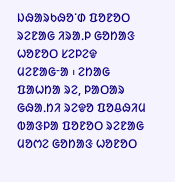ᱡᱷᱟᱨᱠᱷᱚᱸᱰ ᱯᱚᱱᱚᱛ ᱨᱮᱱᱟᱜ ᱤᱨᱟᱹᱞ ᱜᱚᱴᱟᱝ ᱦᱚᱱᱚᱛ ᱥᱮᱞᱮᱫ ᱢᱮᱱᱟᱜᱼᱟ ᱾ ᱮᱴᱟᱜ ᱯᱟᱦᱴᱟ ᱨᱮ, ᱞᱟᱛᱟᱨ ᱜᱷᱟᱹᱴᱤ ᱨᱮᱫᱚ ᱯᱚᱪᱷᱤᱢ ᱵᱟᱝᱞᱟ ᱯᱚᱱᱚᱛ ᱨᱮᱱᱟᱜ ᱢᱚᱬᱮ ᱜᱚᱴᱟᱝ ᱦᱚᱱᱚᱛ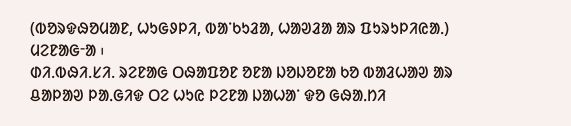(ᱵᱚᱨᱫᱷᱚᱢᱟᱱ, ᱦᱩᱜᱽᱞᱤ, ᱵᱟᱸᱠᱩᱲᱟ, ᱦᱟᱣᱲᱟ ᱟᱨ ᱯᱩᱨᱩᱞᱤᱭᱟᱹ) ᱢᱮᱱᱟᱜᱼᱟ ᱾
ᱰᱤ.ᱵᱷᱤ.ᱥᱤ. ᱨᱮᱱᱟᱜ ᱛᱷᱟᱯᱚᱱ ᱚᱱᱟ ᱡᱚᱡᱚᱱᱟ ᱠᱚ ᱵᱟᱲᱦᱟᱣ ᱟᱨ ᱪᱟᱞᱟᱣ ᱞᱟᱹᱜᱤᱫ ᱛᱮ ᱦᱩᱭ ᱞᱮᱱᱟ ᱡᱟᱦᱟᱸ ᱫᱚ ᱜᱷᱟᱹᱴᱤ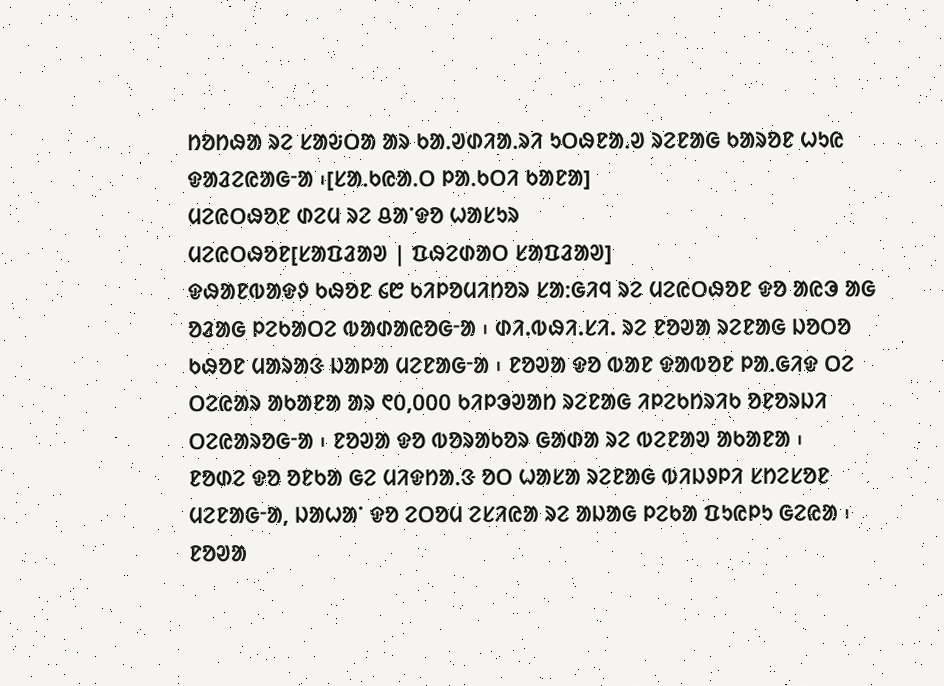ᱴᱚᱴᱷᱟ ᱨᱮ ᱥᱟᱶᱛᱟ ᱟᱨ ᱠᱟᱹᱣᱰᱤᱟᱹᱨᱤ ᱩᱛᱷᱱᱟᱹᱣ ᱨᱮᱱᱟᱜ ᱠᱟᱨᱚᱱ ᱦᱩᱭ ᱫᱟᱲᱮᱭᱟᱜᱼᱟ ᱾[ᱥᱟᱹᱠᱭᱟᱹᱛ ᱞᱟᱹᱠᱛᱤ ᱠᱟᱱᱟ]
ᱢᱮᱭᱛᱷᱚᱱ ᱰᱮᱢ ᱨᱮ ᱪᱟᱸᱫᱚ ᱦᱟᱥᱩᱨ
ᱢᱮᱭᱛᱷᱚᱱ[ᱥᱟᱯᱲᱟᱣ | ᱯᱷᱮᱰᱟᱛ ᱥᱟᱯᱲᱟᱣ]
ᱫᱷᱟᱱᱵᱟᱫᱽ ᱠᱷᱚᱱ ᱔᱘ ᱠᱤᱞᱚᱢᱤᱴᱚᱨ ᱥᱟᱺᱜᱤᱧ ᱨᱮ ᱢᱮᱭᱛᱷᱚᱱ ᱫᱚ ᱟᱭᱳ ᱟᱜ ᱚᱲᱟᱜ ᱞᱮᱠᱟᱛᱮ ᱵᱟᱰᱟᱭᱚᱜᱼᱟ ᱾ ᱰᱤ.ᱵᱷᱤ.ᱥᱤ. ᱨᱮ ᱱᱚᱣᱟ ᱨᱮᱱᱟᱜ ᱡᱚᱛᱚ ᱠᱷᱚᱱ ᱢᱟᱨᱟᱝ ᱡᱟᱞᱟ ᱢᱮᱱᱟᱜᱼᱟ ᱾ ᱱᱚᱣᱟ ᱫᱚ ᱵᱟᱱ ᱫᱟᱵᱚᱱ ᱞᱟᱹᱜᱤᱫ ᱛᱮ ᱛᱮᱭᱟᱨ ᱟᱠᱟᱱᱟ ᱟᱨ ᱖᱐,᱐᱐᱐ ᱠᱤᱞᱳᱣᱟᱴ ᱨᱮᱱᱟᱜ ᱤᱞᱮᱠᱴᱨᱤᱠ ᱚᱱᱚᱨᱡᱤ ᱛᱮᱭᱟᱨᱚᱜᱼᱟ ᱾ ᱱᱚᱣᱟ ᱫᱚ ᱵᱚᱨᱟᱠᱚᱨ ᱜᱟᱰᱟ ᱨᱮ ᱵᱮᱱᱟᱣ ᱟᱠᱟᱱᱟ ᱾
ᱱᱚᱰᱮ ᱫᱚ ᱚᱱᱠᱟ ᱜᱮ ᱢᱤᱫᱴᱟᱹᱝ ᱚᱛ ᱦᱟᱥᱟ ᱨᱮᱱᱟᱜ ᱵᱤᱡᱽᱞᱤ ᱥᱴᱮᱥᱚᱱ ᱢᱮᱱᱟᱜᱼᱟ, ᱡᱟᱦᱟᱸ ᱫᱚ ᱮᱛᱚᱢ ᱮᱥᱤᱭᱟ ᱨᱮ ᱟᱡᱟᱜ ᱞᱮᱠᱟ ᱯᱩᱭᱞᱩ ᱜᱮᱭᱟ ᱾ ᱱᱚᱣᱟ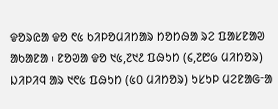ᱫᱚᱨᱭᱟ ᱫᱚ ᱖᱕ ᱠᱤᱞᱚᱢᱤᱴᱟᱨ ᱴᱚᱴᱷᱟ ᱨᱮ ᱯᱟᱥᱱᱟᱣ ᱟᱠᱟᱱᱟ ᱾ ᱱᱚᱣᱟ ᱫᱚ ᱑᱕,᱗᱑᱒ ᱯᱷᱩᱴ (᱔,᱗᱘᱙ ᱢᱤᱴᱚᱨ) ᱡᱤᱞᱤᱧ ᱟᱨ ᱑᱖᱕ ᱯᱷᱩᱴ (᱕᱐ ᱢᱤᱴᱚᱨ) ᱩᱥᱩᱞ ᱢᱮᱱᱟᱜᱼᱟ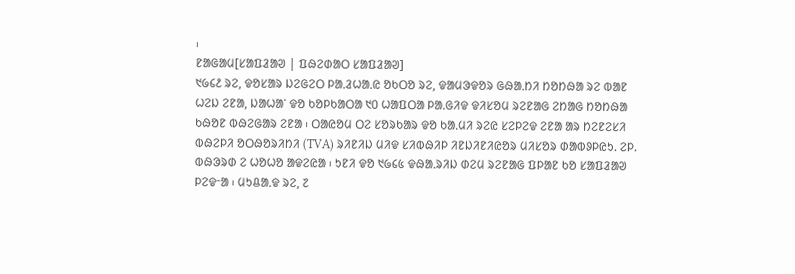᱾
ᱱᱟᱜᱟᱢ[ᱥᱟᱯᱲᱟᱣ | ᱯᱷᱮᱰᱟᱛ ᱥᱟᱯᱲᱟᱣ]
᱑᱙᱔᱒ ᱨᱮ, ᱫᱚᱥᱟᱨ ᱡᱮᱜᱮᱛ ᱞᱟᱹᱲᱦᱟᱹᱭ ᱚᱠᱛᱚ ᱨᱮ, ᱫᱟᱢᱳᱫᱚᱨ ᱜᱷᱟᱹᱴᱤ ᱴᱚᱴᱷᱟ ᱨᱮ ᱵᱟᱱ ᱦᱮᱡ ᱮᱱᱟ, ᱡᱟᱦᱟᱸ ᱫᱚ ᱠᱚᱞᱠᱟᱛᱟ ᱑᱐ ᱦᱟᱯᱛᱟ ᱞᱟᱹᱜᱤᱫ ᱫᱤᱥᱚᱢ ᱨᱮᱱᱟᱜ ᱮᱴᱟᱜ ᱴᱚᱴᱷᱟ ᱠᱷᱚᱱ ᱵᱷᱮᱜᱟᱨ ᱮᱱᱟ ᱾ ᱛᱟᱭᱚᱢ ᱛᱮ ᱥᱚᱨᱠᱟᱨ ᱫᱚ ᱠᱟᱹᱢᱤ ᱨᱮᱭ ᱥᱮᱞᱮᱫ ᱮᱱᱟ ᱟᱨ ᱴᱮᱱᱮᱥᱤ ᱵᱷᱮᱞᱤ ᱚᱛᱷᱚᱨᱤᱴᱤ (TVA) ᱨᱤᱱᱤᱡ ᱢᱤᱫ ᱥᱤᱵᱷᱤᱞ ᱤᱱᱡᱤᱱᱤᱭᱚᱨ ᱢᱤᱥᱚᱨ ᱰᱟᱵᱽᱞᱭᱩ. ᱮᱞ. ᱵᱷᱳᱨᱰ ᱮ ᱦᱚᱦᱚ ᱟᱫᱮᱭᱟ ᱾ ᱩᱱᱤ ᱫᱚ ᱑᱙᱔᱕ ᱫᱷᱟᱹᱨᱤᱡ ᱰᱮᱢ ᱨᱮᱱᱟᱜ ᱯᱞᱟᱱ ᱠᱚ ᱥᱟᱯᱲᱟᱣ ᱞᱮᱫᱼᱟ ᱾ ᱢᱩᱪᱟᱹᱫ ᱨᱮ, ᱗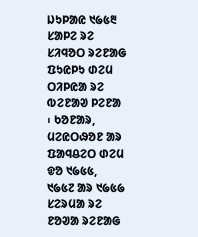ᱡᱩᱞᱟᱭ ᱑᱙᱕᱓ ᱥᱟᱞᱮ ᱨᱮ ᱥᱤᱧᱚᱛ ᱨᱮᱱᱟᱜ ᱯᱩᱭᱞᱩ ᱰᱮᱢ ᱛᱤᱞᱭᱟ ᱨᱮ ᱵᱮᱱᱟᱣ ᱞᱮᱱᱟ ᱾ ᱠᱚᱱᱟᱨ, ᱢᱮᱭᱛᱷᱚᱱ ᱟᱨ ᱯᱟᱧᱪᱮᱛ ᱰᱮᱢ ᱫᱚ ᱑᱙᱕᱕, ᱑᱙᱕᱗ ᱟᱨ ᱑᱙᱕᱙ ᱥᱮᱨᱢᱟ ᱨᱮ ᱱᱚᱣᱟ ᱨᱮᱱᱟᱜ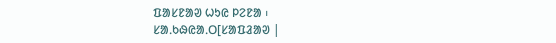ᱯᱟᱥᱱᱟᱣ ᱦᱩᱭ ᱞᱮᱱᱟ ᱾
ᱥᱟᱹᱠᱷᱭᱟᱹᱛ[ᱥᱟᱯᱲᱟᱣ |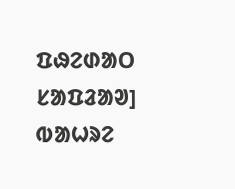ᱯᱷᱮᱰᱟᱛ ᱥᱟᱯᱲᱟᱣ]
ᱵᱟᱦᱨᱮ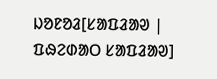ᱡᱚᱱᱚᱲ[ᱥᱟᱯᱲᱟᱣ | ᱯᱷᱮᱰᱟᱛ ᱥᱟᱯᱲᱟᱣ]